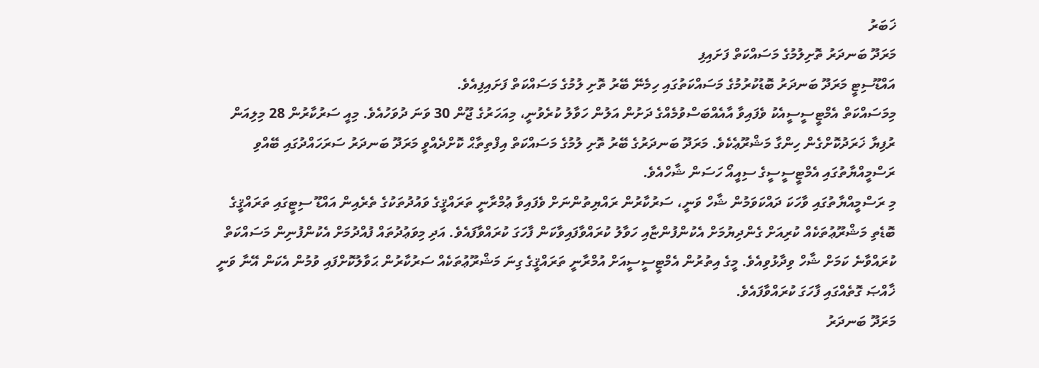ޚަބަރު
މަރަދޫ ބަނދަރު ތޮށިލުމުގެ މަސައްކަތް ފަށައިފި
އައްޑޫސިޓީ މަރަދޫ ބަނދަރު ބޮޑުކުރުމުގެ މަސައްކަތުގައި ހިމެނޭ ބޭރު ތޮށި ލުމުގެ މަސައްކަތް ފަށައިފިއެވެ.
މިމަސައްކަތް އެމްޓީސީސީއެކު ވެފައިވާ އާއެއްބަސްވުމެއްގެ ދަށުން އަލުން ހަވާލު ކުރެވުނީ، މިއަހަރުގެ ޖޫން 30 ވަނަ ދުވަހުއެވެ. މިއީ ސަރުކާރުން 28 މިލިއަން ރުފިޔާ ޚަރަދުކޮށްގެން ހިންގާ މަޝްރޫޢެކެވެ. މަރަދޫ ބަނދަރުގެ ބޭރު ތޮށި ލުމުގެ މަސައްކަތް އިފްތިތާޙް ކޮށްދެއްވީ މަރަދޫ ބަނދަރު ސަރަހައްދުގައި ބޭއްވި ރަސްމީއްޔާތުގައި އެމްޓީސީސީގެ ސިއީއޯ ހަސަން ޝާހްއެވެ.
މި ރަސްމީއްޔާތުގައި ވާހަކަ ދައްކަވަމުން ޝާހް ވަނީ، ސަރުކާރުން ރައްޔިތުންނަށް ވެފައިވާ ޢުމްރާނީ ތަރައްޤީގެ ވައުދުތަކުގެ ތެރެއިން އައްޑޫ ސިޓީގައި ތަރައްޤީގެ ބޮޑެތި މަޝްރޫޢުތަކެއް ކުރިއަށް ގެންދިޔުމަށް އެކުންފުންޏާއި ހަވާލު ކުރައްވާފައިވާކަން ފާހަގަ ކުރައްވާފައެވެ. އަދި މިވަޢުދުތައް ފުއްދުމަށް އެކުންފުނިން މަސައްކަތް ކުރައްވާނެ ކަމަށް ޝާހް ވިދާޅުވިއެވެ. މީގެ އިތުރުން އެމްޓީސީސީއަށް އުމްރާނީ ތަރައްޤީގެ ގިނަ މަޝްރޫޢުތަކެއް ސަރުކާރުން ޙަވާލުކޮށްފައި ވުމުން އެކަން އޭނާ ވަނީ ޚާއްޞަ ގޮތެއްގައި ފާހަގަ ކުރައްވާފައެވެ.
މަރަދޫ ބަނދަރު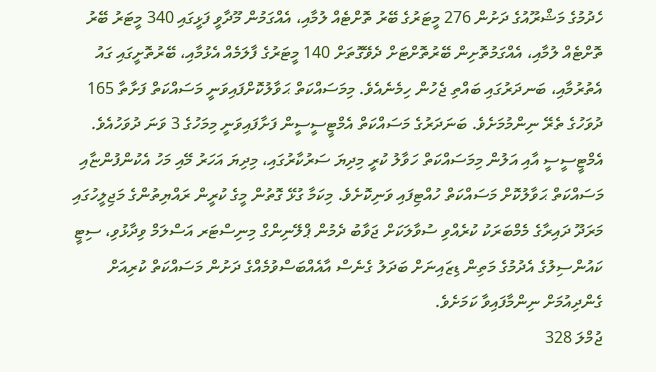ހެދުމުގެ މަޝްރޫއުގެ ދަށުން 276 މީޓަރުގެ ބޭރު ތޮށްޓެއް ލުމާއި، އެއްގަމުން މޫދާވީ ފަޅީގައި 340 މީޓަރު ބޭރު ތޮށްޓެއް ލުމާއި، އެއްގަމުތޮށިން ބޭރުތޮށްޓަށް ދެވޭގޮތަށް 140 މީޓަރުގެ ފާލަމެއް އެޅުމާއި، ބޭރުތޮށީގައި ގައު އެތުރުމާއި، ބަނދަރުގައި ބައްތި ޖެހުން ހިމެނެއެވެ. މިމަސައްކަތް ޙަވާލުކޮށްފައިވަނީ މަސައްކަތް ފަށާތާ 165 ދުވަހުގެ ތެރޭ ނިންމުމަށެވެ. ބަނަދަރުގެ މަސައްކަތް އެމްޓީސީސީން ފަށާފައިވަނީ މިމަހުގެ 3 ވަނަ ދުވަހުއެވެ.
އެމްޓީސީސީ އާއި އަލުން މިމަސައްކަތް ހަވާލު ކުރީ މިދިޔަ ސަރުކާރުގައި، މިދިޔަ އަހަރު މޭއި މަހު އެކުންފުންޏާއި މަސައްކަތް ޙަވާލުކޮށް މަސައްކަތް ހުއްޓިފައި ވަނިކޮށެވެ. މިކަމާ ގުޅޭ ގޮތުން މީގެ ކުރީން ރައްޔިތުންގެ މަޖިލީހުގައި މަރަދޫ ދައިރާގެ މެމްބަރަކު ކުރެއްވި ސުވާލަކަށް ޖަވާބު ދެމުން ޕްލޭނިންގް މިނިސްޓަރ އަސްލަމް ވިދާޅުވި، ސިޓީ ކައުންސިލުގެ އެދުމުގެ މަތިން ޑިޒައިނަށް ބަދަލު ގެނެސް އާއެއްބަސްވުމެއްގެ ދަށުން މަސައްކަތް ކުރިއަށް ގެންދިއުމަށް ނިންމާފައިވާ ކަމަށެވެ.
ޖުމްލަ 328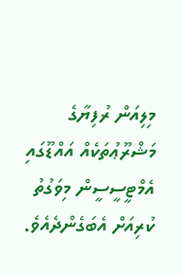މިލިއަން ރުފިޔާގެ މަޝްރޫޢުތަކެއް އައްޑޫގައި އެމްޓީސީސީން މިވަގުތު ކުރިއަށް އެބަގެންދެއެވެ.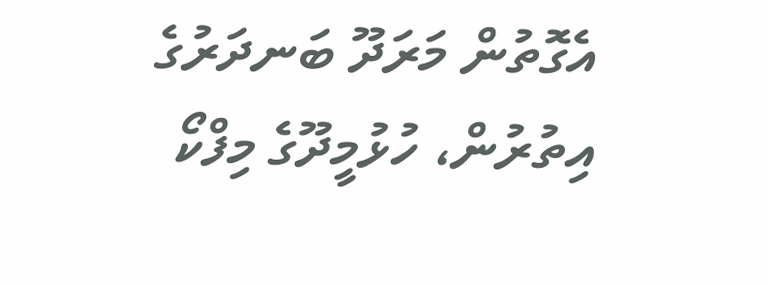އެގޮތުން މަރަދޫ ބަނދަރުގެ އިތުރުން، ހުޅުމީދޫގެ މިފްކޯ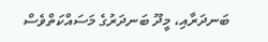ބަނދަރާއި، މީދޫ ބަނދަރުގެ މަސައްކަތްވެސް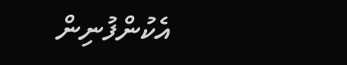އެކުންފުނިން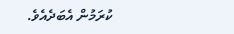ކުރަމުން އެބަދެއެވެ.